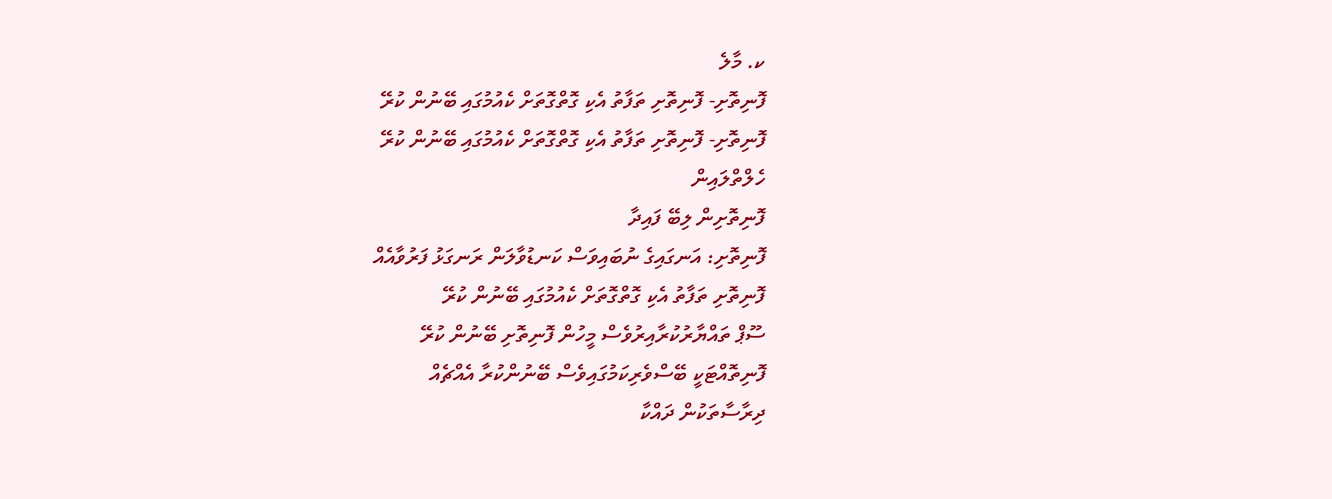ކ. މާލެ
ފޮނިތޮށި- ފޮނިތޮށި ތަފާތު އެކި ގޮތްގޮތަށް ކެއުމުގައި ބޭނުން ކުރޭ
ފޮނިތޮށި- ފޮނިތޮށި ތަފާތު އެކި ގޮތްގޮތަށް ކެއުމުގައި ބޭނުން ކުރޭ
ހެލްތްލައިން
ފޮނިތޮށިން ލިބޭ ފައިދާ
ފޮނިތޮށި: އަނގައިގެ ނުބައިވަސް ކަނޑުވާލަން ރަނގަޅު ފަރުވާއެއް
ފޮނިތޮށި ތަފާތު އެކި ގޮތްގޮތަށް ކެއުމުގައި ބޭނުން ކުރޭ
ސޫޕް ތައްޔާރުކުރާއިރުވެސް މީހުން ފޮނިތޮށި ބޭނުން ކުރޭ
ފޮނިތޮއްޓަކީ ބޭސްވެރިކަމުގައިވެސް ބޭނުންކުރާ އެއްޗެއް
ދިރާސާތަކުން ދައްކާ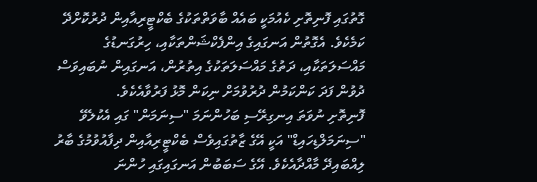ގޮތުގައި ފޮނިތޮށި ކެއުމަކީ ބައެއް ބާވަތްތަކުގެ ބެކްޓީރިއާއިން ދުރުކޮށްދޭ ކަމެކެވެ. އެގޮތުން އަނގައިގެ އިންފެކްޝަންތަކާއި، ހިރުގަނޑުގެ މައްސަލަތަކާއި، ދަތުގެ މައްސަލަތަކުގެ އިތުރުން، އަނގައިން ނުބައިވަސް ދުވުން ފަދަ ކަންކަމުން ދުރުވުމަށް ނިކަން މޮޅު ފަރުވާއެކެވެ.
ފޮނިތޮށި ނުވަތަ އިނގިރޭސި ބަހުންނަމަ "ސިނަމަން" ގައި އެކުލެވޭ "ސިނަމަލްޑިހައިޑް" އަކީ އޭގެ ޒާތުގައިވެސް ބެކްޓީރިއާއިން ދިފާއުވުމުގެ ބާރު ލިއްބައިދޭ މާއްދާއެކެވެ. އޭގެ ސަބަބުން އަނގައިގައި ހުންނަ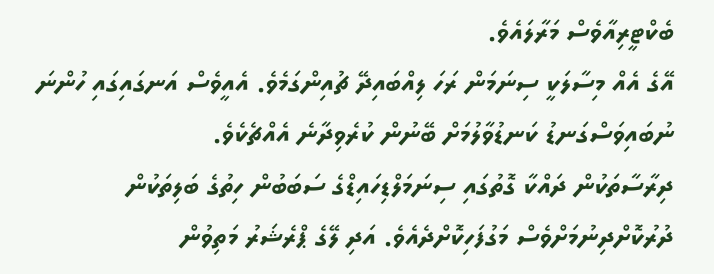ބެކްޓީރިއާވެސް މަރާލައެވެ.
އޭގެ އެއް މިސާލަކީ ސިނަމަން ރަހަ ލިއްބައިދޭ ޗުއިންގަމެވެ. އެއީވެސް އަނގައިގައި ހުންނަ ނުބައިވަސްގަނޑު ކަނޑުވާލުމަށް ބޭނުން ކުރެވިދާނެ އެއްޗެކެވެ.
ދިރާސާތަކުން ދައްކާ ގޮތުގައި ސިނަމަލްޑިހައިޑްގެ ސަބަބުން ހިތުގެ ބަލިތަކުން ދުރުކޮށްދިނުމަށްވެސް މަގުފަހިކޮށްދެއެވެ. އަދި ލޭގެ ޕްރެޝަރު މަތިވުން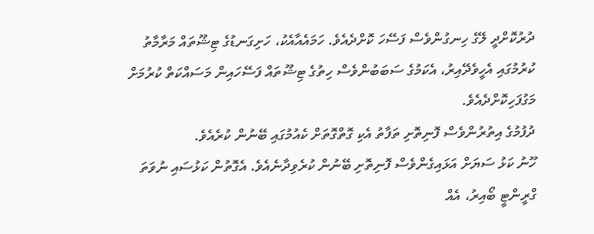ދުރުކޮށްދީ ލޭގެ ހިނގުންވެސް ފަސޭހަ ކޮށްދެއެވެ. ހަމައެއާއެކު، ހަށިގަނޑުގެ ޓިޝޫތައް މަރާމާތު ކުރުމުގައި އެހީވެދޭއިރު، އެކަމުގެ ސަބަބުންވެސް ހިތުގެ ޓިޝޫތައް ފަސޭހައިން މަސައްކަތް ކުރުމަށް މަގުފަހިކޮށްދެއެވެ.
ދުފުމުގެ އިތުރުންވެސް ފޮނިތޮށި ތަފާތު އެކި ގޮތްގޮތަށް ކެއުމުގައި ބޭނުން ކުރެއެވެ.
ހޫނު ކަޅު ސަޔަށް އަޅައިގެންވެސް ފޮނިތޮށި ބޭނުން ކުރެވިދާނެއެވެ. އެގޮތުން ކަޅުސައި ނުވަތަ ގްރީންޓީ ބޯއިރު، އެއް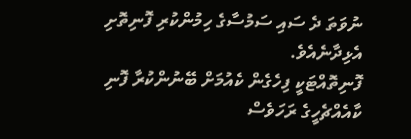ނުވަތަ ދެ ސައި ސަމުސާގެ ހިމުންކުރި ފޮނިތޮށި އެޅިދާނެއެވެ.
ފޮނިތޮއްޓަކީ ފިހެގެން ކެއުމަށް ބޭނުންކުރާ ފޮނި ކާއެއްޗެހީގެ ރަހަވެސް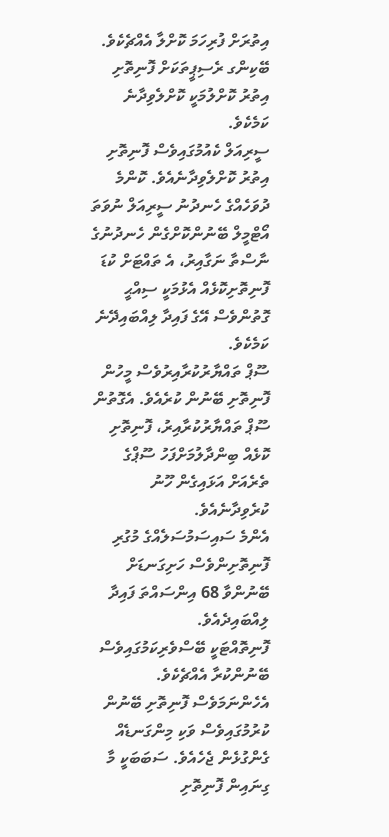އިތުރަށް ފުރިހަމަ ކޮށްލާ އެއްޗެކެވެ. ބޭކިންގ ރެސިޕީތަކަށް ފޮނިތޮށި އިތުރު ކޮށްލުމަކީ ކޮށްލެވިދާނެ ކަމެކެވެ.
ސީރިއަލް ކެއުމުގައިވެސް ފޮނިތޮށި އިތުރު ކޮށްލެވިދާނެއެވެ. ކޮންމެ ދުވަހެއްގެ ހެނދުނު ސީރިއަލް ނުވަތަ އޯޓްމީލް ބޭނުންކޮށްގެން ހެނދުނުގެ ނާސްތާ ނަގާއިރު، އެ ތައްޓަށް ކުޑަ ފޮނިތޮށިކޮޅެއް އެޅުމަކީ ސިއްޙީ ގޮތުންވެސް އޭގެ ފައިދާ ލިއްބައިދޭނެ ކަމެކެވެ.
ސޫޕް ތައްޔާރުކުރާއިރުވެސް މީހުން ފޮނިތޮށި ބޭނުން ކުރެއެވެ. އެގޮތުން ސޫޕް ތައްޔާރުކުރާއިރު، ފޮނިތޮށި ކޮޅެއް ބިންދާލުމަށްފަހު ސޫޕްގެ ތެރެއަށް އަޅައިގެން ހޫނު ކުރެވިދާނެއެވެ.
އެންމެ ސައިސަމުސަލެއްގެ މުގުރި ފޮނިތޮށިންވެސް ހަށިގަނޑަށް ބޭނުންވާ 68 އިންސައްތަ ފައިދާ ލިއްބައިދެއެވެ.
ފޮނިތޮއްޓަކީ ބޭސްވެރިކަމުގައިވެސް ބޭނުންކުރާ އެއްޗެކެވެ. އެހެންނަމަވެސް ފޮނިތޮށި ބޭނުން ކުރުމުގައިވެސް ވަކި މިންގަނޑެއް ގެންގުޅެން ޖެހެއެވެ. ސަބަބަކީ މާ ގިނައިން ފޮނިތޮށި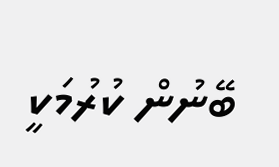ބޭނުން ކުރުމަކީ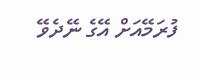ފުރަމޭއަށް އޭގެ ނޭދެވޭ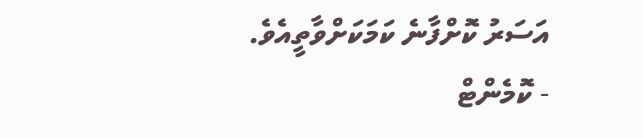އަސަރު ކޮށްފާނެ ކަމަކަށްވާތީއެވެ.
- ކޮމެންޓް